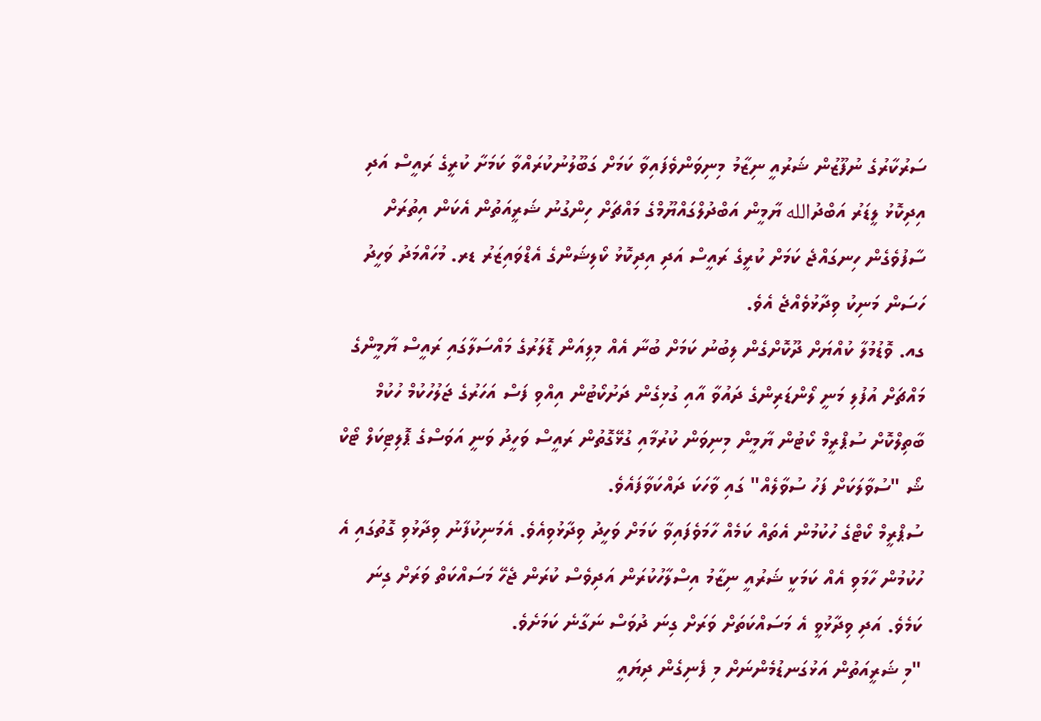ސަރުކާރުގެ ނުފޫޒުން ޝަރުއީ ނިޒާމު މިނިވަންވެފައިވާ ކަމަށް ގަބޫލުނުކުރައްވާ ކަމަށާ ކުރީގެ ރައީސް އަދި އިދިކޮޅު ލީޑަރު އަބްދުالله ޔާމީން އަބްދުލްގައްޔޫމްގެ މައްޗަށް ހިންގުނު ޝަރީއަތުން އެކަން އިތުރަށް ސާފުވެގެން ހިނގައްޖެ ކަމަށް ކުރީގެ ރައީސް އަދި އިދިކޮޅު ކޯލިޝަންގެ އެޑްވައިޒަރު ޑރ. މުހައްމަދު ވަހީދު ހަސަން މަނިކު ވިދާޅުވެއްޖެ އެވެ.
ގއ. ވޮޑުމުލާ ކުއްޔަށް ދޫކޮށްގެން ލިބުނު ކަމަށް ބުނާ އެއް މިލިއަން ޑޮލަރުގެ މައްސަލާގައި ރައީސް ޔާމީންގެ މައްޗަށް އުފުލި މަނީ ލޯންޑަރިންގެ ދައުވާ އާއި ގުޅިގެން ދަށުކޯޓުން އިއްވި ފަސް އަހަރުގެ ޖަލުހުކުމް ހުކުމް ބާތިލްކޮށް ސުޕްރީމް ކޯޓުން ޔާމީން މިނިވަން ކުރުމާއި ގުޅޭގޮތުން ރައީސް ވަހީދު ވަނީ އަވަސްގެ ޕޮލިޓިކަލް ޓޯކް ޝޯ "ސުވާލަކަށް ފަހު ސުވާލެއް" ގައި ވާހަކަ ދައްކަވާފައެވެ.
ސުޕްރީމް ކޯޓްގެ ހުކުމުން އެތައް ކަމެއް ހާމަވެފައިވާ ކަމަށް ވަހީދު ވިދާޅުވިއެވެ. އެމަނިކުފާނު ވިދާޅުވި ގޮތުގައި އެ ހުކުމުން ހާމަވި އެއް ކަމަކީ ޝަރުއީ ނިޒާމު އިސްލާހުކުރަން އަދިވެސް ކުރަން ޖެހޭ މަސައްކަތް ވަރަށް ގިނަ ކަމެވެ. އަދި ވިދާޅުވީ އެ މަސައްކަތަށް ވަރަށް ގިނަ ދުވަސް ނަގާނެ ކަމަށެވެ.
"މި ޝަރީއަތުން އަޅުގަނޑުމެންނަށް މި ފެނިގެން ދިޔައީ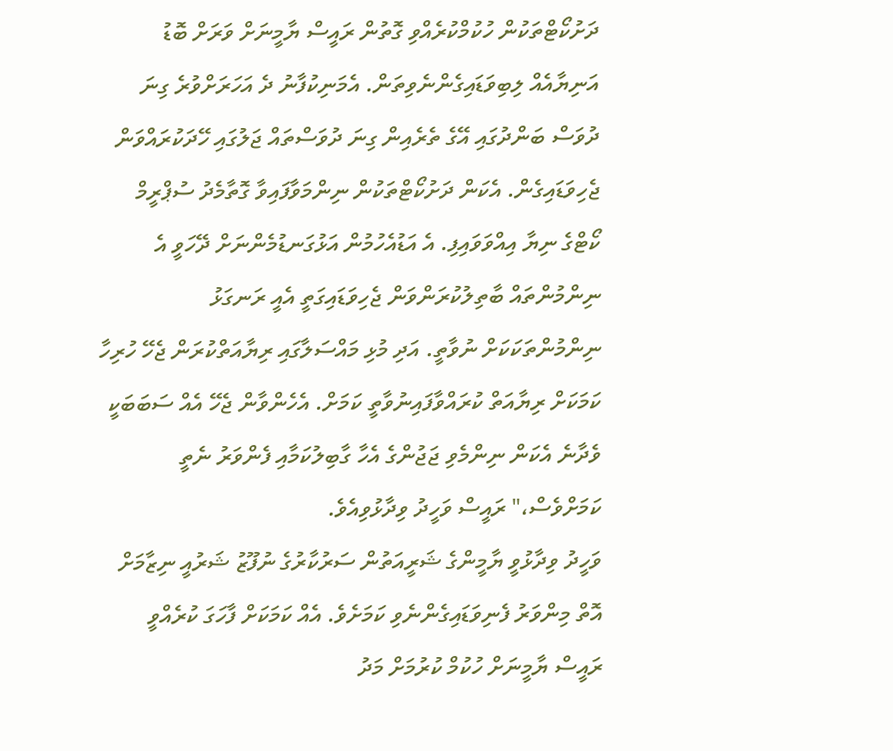ދަށުކޯޓްތަކުން ހުކުމްކުރެއްވި ގޮތުން ރައީސް ޔާމީނަށް ވަރަށް ބޮޑު އަނިޔާއެއް ލިބިވަޑައިގެންނެވިތަން. އެމަނިކުފާނު ދެ އަހަރަށްވުރެ ގިނަ ދުވަސް ބަންދުގައި އޭގެ ތެރެއިން ގިނަ ދުވަސްތައް ޖަލުގައި ހޭދަކުރައްވަން ޖެހިވަޑައިގެން. އެކަން ދަށުކޯޓްތަކުން ނިންމަވާފައިވާ ގޮތާމެދު ސުޕްރީމް ކޯޓްގެ ނިޔާ އިއްވަވައިފި. އެ އަޑުއެހުމުން އަޅުގަނޑުމެންނަށް ދޭހަވީ އެ ނިންމުންތައް ބާތިލުކުރަންވަން ޖެހިވަޑައިގަތީ އެއީ ރަނގަޅު ނިންމުންތަކަކަށް ނުވާތީ. އަދި މުޅި މައްސަލާގައި ރިޔާއަތްކުރަން ޖެހޭ ހުރިހާ ކަމަކަށް ރިޔާއަތް ކުރައްވާފައިނުވާތީ ކަމަށް. އެހެންވާން ޖެހޭ އެއް ސަބަބަކީ ވެދާނެ އެކަން ނިންމެވި ޖަޖުންގެ އެހާ ގާބިލުކަމާއި ފެންވަރު ނެތީ ކަމަށްވެސް،" ރައީސް ވަހީދު ވިދާޅުވިއެވެ.
ވަހީދު ވިދާޅުވީ ޔާމީންގެ ޝަރީއަތުން ސަރުކާރުގެ ނުފޫޒު ޝަރުއީ ނިޒާމަށް އޮތް މިންވަރު ފެނިވަޑައިގެންނެވި ކަމަށެވެ. އެއް ކަމަކަށް ފާހަގަ ކުރެއްވީ ރައީސް ޔާމީނަށް ހުކުމް ކުރުމަށް މަދު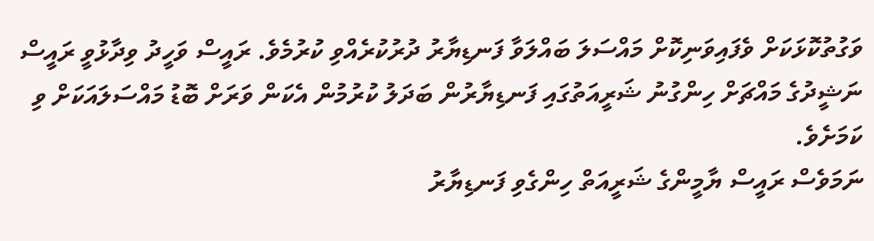ވަގުތުކޮޅަކަށް ވެފައިވަނިކޮށް މައްސަލަ ބައްލަވާ ފަނޑިޔާރު ދުރުކުރެއްވި ކުރުމެވެ. ރައީސް ވަހީދު ވިދާޅުވީ ރައީސް ނަޝީދުގެ މައްޗަށް ހިންގުނު ޝަރީއަތުގައި ފަނޑިޔާރުން ބަދަލު ކުރުމުން އެކަން ވަރަށް ބޮޑު މައްސަލައަކަށް ވި ކަމަށެވެ.
ނަމަވެސް ރައީސް ޔާމީންގެ ޝަރީއަތް ހިންގެވި ފަނޑިޔާރު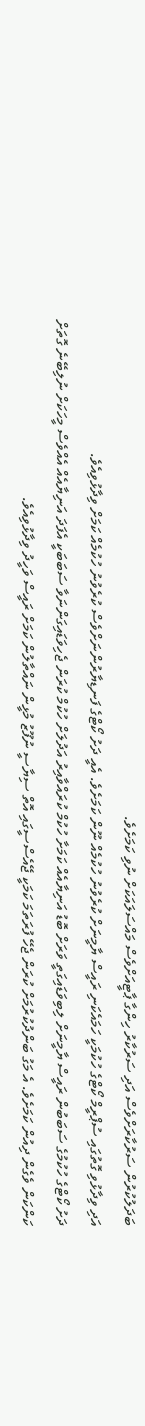ބަދަލުކުރުން ސަރުކާރަށްވެސް އަދި ސަރުކާރު ހިންގާ ޕާޓީއަށްވެސް މައްސަލައަކަށް ނުވި ކަމަށެވެ.
އަދި ވިދާޅުވި ގޮތުގައި ސުޕްރީމް ކޯޓްގެ ހުކުމަކީ ހަމައެކަނި ރައީސް ޔާމީނަށް ކުރެވުނު ހުކުމެއް ނޫން ކަމަށެވެ. އެއީ ދަށު ކޯޓްގެ ފަނޑިޔާރުންނަށްވެސް ކުރެވުނު ހުކުމެއް ކަމަށް ވިދާޅުވިއެވެ.
ދަށު ކޯޓްގެ ހުކުމުގެ ސަބަބުން ރައީސް ޔާމީނަށް ލިބިވަޑައިގަތީ ވަރަށް ބޮޑު އަނިޔާއެއް ކަމަށާ ހުކުމް ކުރައްވާއިރު އަދުލަށް ހުކުމް ކުރަން ޖެހިވަޑައިގަންނަވާ ސަބަބަކީ އެފަދަ އަނިޔާއެއް އެއްވެސް މީހަކަށް ނުލިބޭނެ ގޮތަށް ކަންކަން ވެގެން ދިއުން ކަމަށެވެ. އެ މަގު ބަންދުކުރުމަށް ކުރަން ޖެހޭ ފުރަތަމަ ކަމަކީ ޖޭއެސްސީގައި އޮތް ސިޔާސީ ނުފޫޒު މުޅީން ނައްތާލުން ކަމަށް ރައީސް ވަހީދު ވިދާޅުވިއެވެ.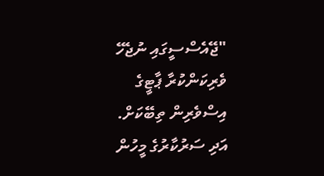"ޖޭއެސްސީގައި ނުޖެހޭ ވެރިކަންކުރާ ޕާޓީގެ އިސްވެރިން ތިބޭކަށް. އަދި ސަރުކާރުގެ މީހުން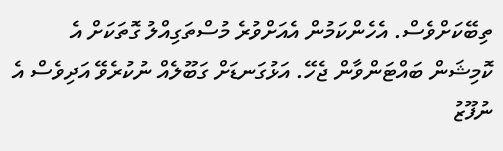ތިބޭކަށްވެސް. އެހެންކަމުން އެއަށްވުރެ މުސްތަގިއްލު ގޮތަކަށް އެ ކޮމިޝަން ބައްޓަންވާން ޖެހޭ. އަޅުގަނޑަށް ގަބޫލެއް ނުކުރެވޭ އަދިވެސް އެ ނުފޫޒު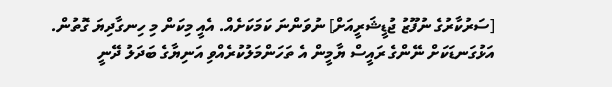[ސަރުކާރުގެ ނުފޫޒު ޖުޑީޝަރީއަށް] ނުވަންނަ ކަމަކަށެއް. އެއީ މިކަން މި ހިނގާދިޔަ ގޮތުން. އަޅުގަނޑަކަށް ނޭންގެ ރައީސް ޔާމީން އެ ތަހަންމަލުކުރެއްވި އަނިޔާގެ ބަދަލު ދޭނީ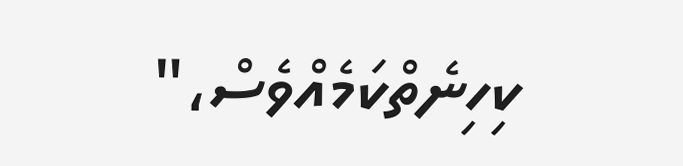ކިހިނެތްކަމެއްވެސް،"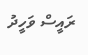ރައީސް ވަހީދު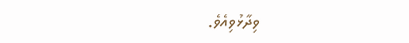ވިދާޅުވިއެވެ.